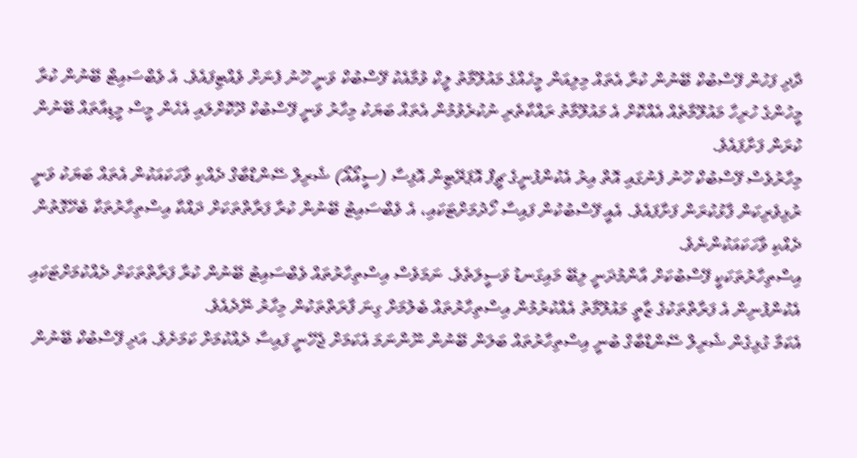ދާދި ފަހުން ފޭސްބުކް ބޭނުން ކުރާ އެތައް މިލިއަން މީހެއްގެ މައުލޫމާތު ލީކް ވުމާއެކު ފޭސްބުކް ވަނީ ހޫނު ފެނަށް ވެއްޓިފައެވެ. އެ ވެބްސައިޓް ބޭނުން ކުރާ މީހުންގެ ހުރިހާ މައުލޫމާތެއް އެއްކޮށް އެ މައުލޫމާތު ރައްކާތެރި ނުކުރެވުމުން އެތައް ބަޔަކު މިހާރު ވަނީ ފޭސްބުކް ދޫކޮށްލައި އެހެން މީސް މީޑިއާތައް ބޭނުން ކުރަން ފަށާފައެވެ.
މިހާރުވެސް ފޭސްބުކް ހޫނު ފެނުގައި އޮތް އިރު އެކުންފުނީގެ ޗީފް އޮޕަރޭޓިން އޮފިސާ (ސީއޯއޯ) ޝެރިލް ސޭންޑްބާގް ދެއްކި ވާހަކައަކުން އެތައް ބަޔަކު ވަނީ ރުޅިވެރިކަން ފާޅުކުރަން ފަށާފައެވެ. އެއީ ފޭސްބުކުން ފައިސާ ހޯދުމަށްޓަކައި، އެ ވެބްސައިޓު ބޭނުން ކުރާ ފަރާތްތަކަށް ދައްކާ އިސްތިހާރުތަކާ ބެހޭގޮތުން ދެއްކި ވާހަކައަކުންނެވެ.
އިސްތިހާރުތަކަކީ ފޭސްބުކަށް އާންމުދަނީ ލިބޭ މައިގަނޑު ވަސީލަތެވެ. ނަމަވެސް އިސްތިހާރުތައް ވެބްސައިޓު ބޭނުން ކުރާ ފަރާތްތަކަށް ދެއްކުމަށްޓަކައި އެކުންފުނިން އެ ފަރާތްތަކުގެ ޒާތީ މައުލޫމާތު އެއްކުރުމުން އިސްތިހާރުތައް ބެލުމަށް ގިނަ ފާރަތްތަކުން މިހާރު ނޭދެއެވެ.
އެކަމާ ގުޅިގެން ޝެރިލް ސޭންޑްބާގް ބުނީ އިސްތިހާރުތައް ބަލަން ބޭނުން ނޫންނަމަ އެކަމަށް ޖެހޭނީ ފައިސާ ދެއްކުމަށް ކަމަށެވެ. އަދި ފޭސްބުކް ބޭނުން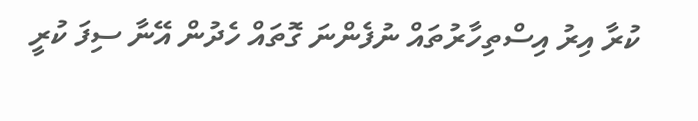ކުރާ އިރު އިސްތިހާރުތައް ނުފެންނަ ގޮތައް ހެދުން އޭނާ ސިފަ ކުރީ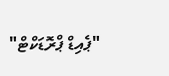"ޕެއިޑް ޕްރޮޑަކްޓް"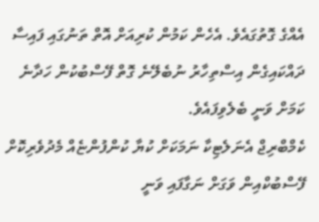އެއްގެ ގޮތުގައެވެ. އެހެން ކަމުން ކުރިއަށް އޮތް ތަނުގައި ފައިސާ ދައްކައިގެން އިސްތިހާރު ނުބެލޭނެ ގޮތް ފޭސްބުކުން ހަދާނެ ކަމަށް ވަނީ ބެލެވިފައެވެ.
ކެމްބްރިޖް އެނަލެޓިކާ ނަމަކަށް ކުޔާ ކުންފުންޏެއް މެދުވެރިކޮށް ފޭސްބުކްއިން ވަގަށް ނަގާފައި ވަނީ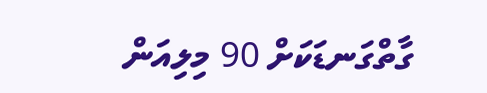ގާތްގަނޑަކަށް 90 މިލިއަން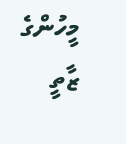މީހުންގެ ޒާތީ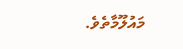މައުލޫމާތެވެ.